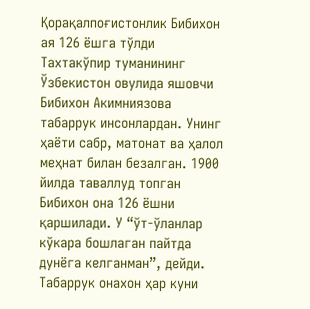Қорақалпоғистонлик Бибихон ая 126 ёшга тўлди
Тахтакўпир туманининг Ўзбекистон овулида яшовчи Бибихон Акимниязова табаррук инсонлардан. Унинг ҳаёти сабр, матонат ва ҳалол меҳнат билан безалган. 1900 йилда таваллуд топган Бибихон она 126 ёшни қаршилади. У “ўт-ўланлар кўкара бошлаган пайтда дунёга келганман”, дейди.
Табаррук онахон ҳар куни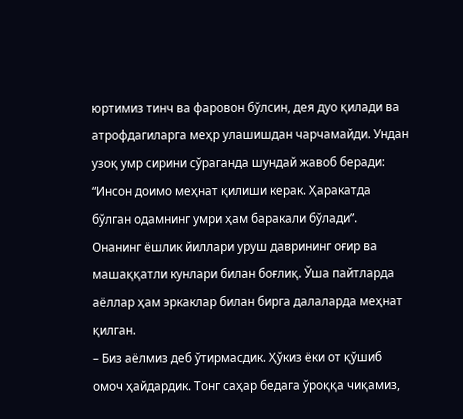юртимиз тинч ва фаровон бўлсин, дея дуо қилади ва атрофдагиларга меҳр улашишдан чарчамайди. Ундан узоқ умр сирини сўраганда шундай жавоб беради:
“Инсон доимо меҳнат қилиши керак. Ҳаракатда бўлган одамнинг умри ҳам баракали бўлади”.
Онанинг ёшлик йиллари уруш даврининг оғир ва машаққатли кунлари билан боғлиқ. Ўша пайтларда аёллар ҳам эркаклар билан бирга далаларда меҳнат қилган.
– Биз аёлмиз деб ўтирмасдик. Ҳўкиз ёки от қўшиб омоч ҳайдардик. Тонг саҳар бедага ўроққа чиқамиз,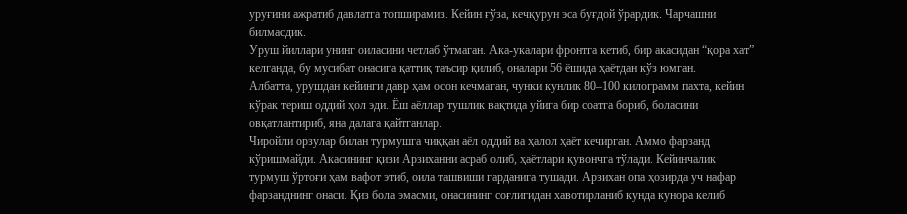уруғини ажратиб давлатга топширамиз. Кейин ғўза, кечқурун эса буғдой ўрардик. Чарчашни билмасдик.
Уруш йиллари унинг оиласини четлаб ўтмаган. Ака-укалари фронтга кетиб, бир акасидан “қора хат” келганда, бу мусибат онасига қаттиқ таъсир қилиб, оналари 56 ёшида ҳаётдан кўз юмган.
Албатта, урушдан кейинги давр ҳам осон кечмаган, чунки кунлик 80–100 килограмм пахта, кейин кўрак териш оддий ҳол эди. Ёш аёллар тушлик вақтида уйига бир соатга бориб, боласини овқатлантириб, яна далага қайтганлар.
Чиройли орзулар билан турмушга чиққан аёл оддий ва ҳалол ҳаёт кечирган. Аммо фарзанд кўришмайди. Акасининг қизи Арзиханни асраб олиб, ҳаётлари қувончга тўлади. Кейинчалик турмуш ўртоғи ҳам вафот этиб, оила ташвиши гарданига тушади. Арзихан опа ҳозирда уч нафар фарзанднинг онаси. Қиз бола эмасми, онасининг соғлигидан хавотирланиб кунда кунора келиб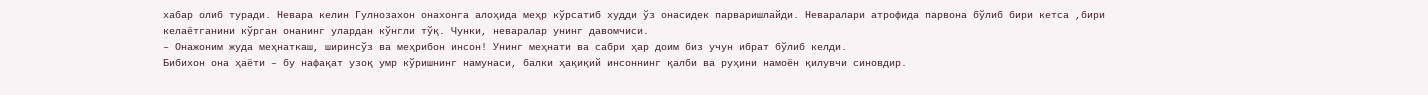хабар олиб туради. Невара келин Гулнозахон онахонга алоҳида меҳр кўрсатиб худди ўз онасидек парваришлайди. Неваралари атрофида парвона бўлиб бири кетса ,бири келаётганини кўрган онанинг улардан кўнгли тўқ. Чунки, неваралар унинг давомчиси.
– Онажоним жуда меҳнаткаш, ширинсўз ва меҳрибон инсон! Унинг меҳнати ва сабри ҳар доим биз учун ибрат бўлиб келди.
Бибихон она ҳаёти – бу нафақат узоқ умр кўришнинг намунаси, балки ҳақиқий инсоннинг қалби ва руҳини намоён қилувчи синовдир.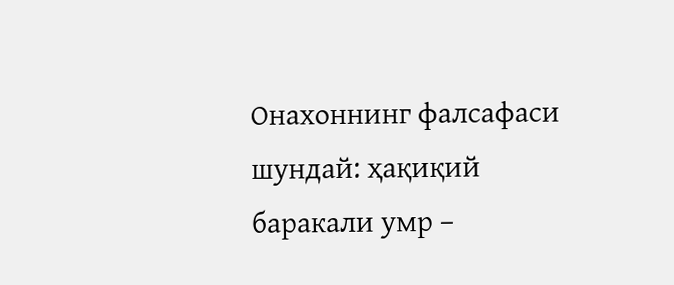Онахоннинг фалсафаси шундай: ҳақиқий баракали умр –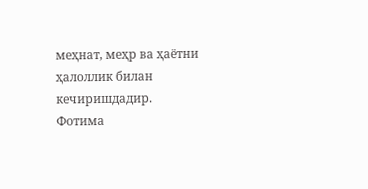меҳнат, меҳр ва ҳаётни ҳалоллик билан кечиришдадир.
Фотима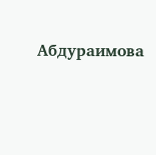Абдураимова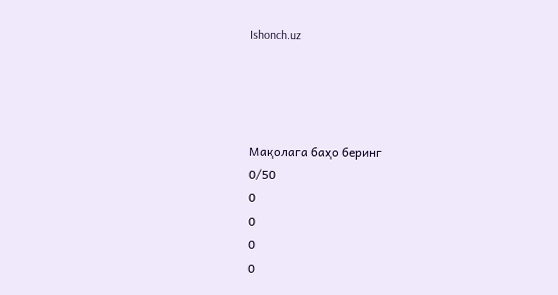Ishonch.uz




Mақолага баҳо беринг
0/50
0
0
0
0